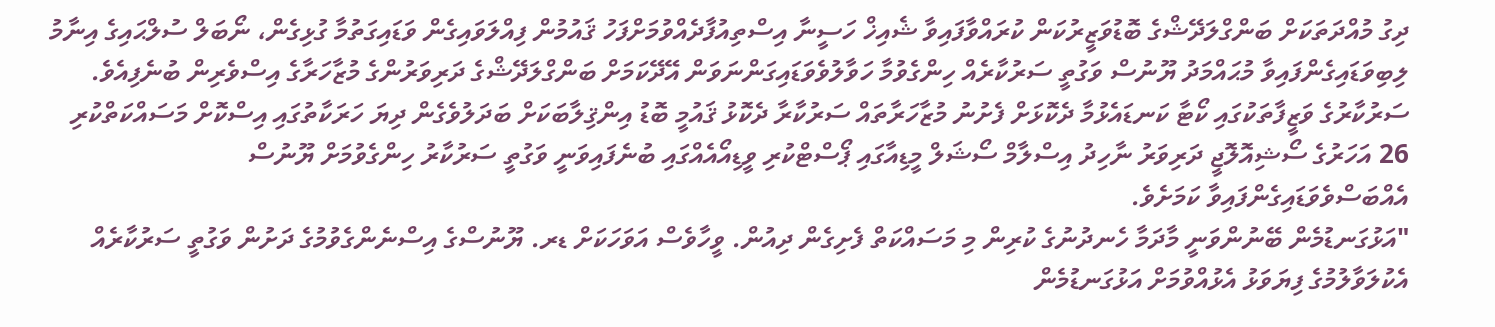ދިގު މުއްދަތަކަށް ބަންގްލަދޭޝްގެ ބޮޑުވަޒީރުކަން ކުރައްވާފައިވާ ޝެއިޚް ހަސީނާ އިސްތިއުފާދެއްވުމަށްފަހު ޤައުމުން ފިއްލަވައިގެން ވަޑައިގަތުމާ ގުޅިގެން، ނޯބަލް ސުލްޙައިގެ އިނާމު ލިބިވަޑައިގެންފައިވާ މުޙައްމަދު ޔޫނުސް ވަގުތީ ސަރުކާރެއް ހިންގެވުމާ ހަވާލުވެވަޑައިގަންނަވަން އޭދޭކަމަށް ބަންގްލަދޭޝްގެ ދަރިވަރުންގެ މުޒާހަރާގެ އިސްވެރިން ބުނެފިއެވެ.
ސަރުކާރުގެ ވަޒީފާތަކުގައި ކޯޓާ ކަނޑައެޅުމާ ދެކޮޅަށް ފެށުނު މުޒާހަރާތައް ސަރުކާރާ ދެކޮޅު ޤައުމީ ބޮޑު އިންޤިލާބަކަށް ބަދަލުވެގެން ދިޔަ ހަރަކާތުގައި އިސްކޮށް މަސައްކަތްކުރި 26 އަހަރުގެ ސޯޝިއޮލޮޖީ ދަރިވަރު ނާހިދު އިސްލާމް ސޯޝަލް މީޑިއާގައި ޕޯސްޓްކުރި ވީޑިއޯއެއްގައި ބުނެފައިވަނީ ވަގުތީ ސަރުކާރު ހިންގެވުމަށް ޔޫނުސް އެއްބަސްވެވަޑައިގެންފައިވާ ކަމަށެވެ.
"އަޅުގަނޑުމެން ބޭނުންވަނީ މާދަމާ ހެނދުނުގެ ކުރިން މި މަސައްކަތް ފެށިގެން ދިއުން. ވީހާވެސް އަވަހަކަށް ޑރ. ޔޫނުސްގެ އިސްނެންގެވުމުގެ ދަށުން ވަގުތީ ސަރުކާރެއް އެކުލަވާލުމުގެ ފިޔަވަޅު އެޅުއްވުމަށް އަޅުގަނޑުމެން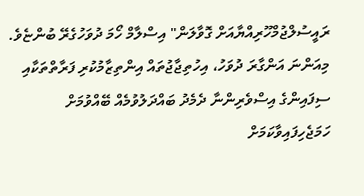ރައީސުލްޖުމްހޫރިއްޔާއަށް ގޮވާލަން" އިސްލާމް ހޯމަ ދުވަހުގެރޭ ބުންޏެވެ.
މިއަންނަ އަންގާރަ ދުވަހު، އިހުތިޖާޖުތައް އިންތިޒާމުކުރި ފަރާތްތަކާއި ސިފައިންގެ އިސްވެރިންނާ ދެމެދު ބައްދަލުވުމެއް ބޭއްވުމަށް ހަމަޖެހިފައިވާކަމަށް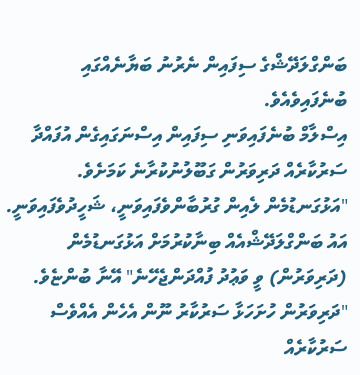ބަންގްލަދޭޝްގެ ސިފައިން ނެރުނު ބަޔާނެއްގައި ބުނެފައިވެއެވެ.
އިސްލާމް ބުނެފައިވަނި ސިފައިން އިސްނަގައިގެން އުފައްދާ ސަރުކާރެއް ދަރިވަރުން ގަބޫލުނުކުރާނެ ކަމަށެވެ. "އަޅުގަނޑުމެން ލެއިން ގުރުބާންވެފައިވަނީ، ޝަހީދުވެފައިވަނީ. އައު ބަންގްލަދޭޝްއެއް ބިނާކުރުމަށް އަޅުގަނޑުމެން (ދަރިވަރުން) ވީ ވަޢުދު ފުއްދަންޖެހޭނެ" އޭނާ ބުންޏެވެ.
"ދަރިވަރުން ހުށަހަޅާ ސަރުކާރު ނޫން އެހެން އެއްވެސް ސަރުކާރެއް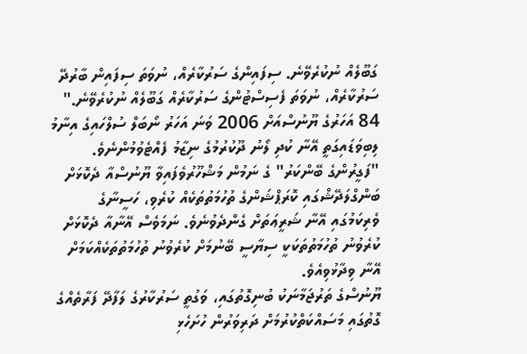ގަބޫލެއް ނުކުރެވޭނެ. ސިފައިންގެ ސަރުކާރެއް، ނުވަތަ ސިފައިން ބާރުދޭ ސަރުކާރެއް، ނުވަތަ ފެސިސްޓުންގެ ސަރުކާރެއް ގަބޫލެއް ނުކުރެވޭނެ."
84 އަހަރުގެ ޔޫނުސްއަށް 2006 ވަނަ އަހަރު ނޯބަލް ސުލްހައިގެ އިނާމު ލިބިވަޑައިގަތީ އޭނާ ކުދި ލޯނު ދޫކުރުމުގެ ނިޒާމު ފެއްޓެވުމުންނެވެ. "ފަގީރުންގެ ބޭންކަރު" ގެ ނަމުން މަޝްހޫރުވެފައިވާ ޔޫނުސްއާ ދެކޮޅަށް ބަންގްލަދޭޝްގައި ކޮރަޕްޝަންގެ ތުހުމަތުތަކެއް ކުރެވި، ހަސީނާގެ ވެރިކަމުގައި އޭނާ ޝަރީޢަތަށް ގެންދެވުނެވެ. ނަމަވެސް އޭނާއާ ދެކޮޅަށް ކުރެވުނު ތުހުމަތުތަކަކީ ސިޔާސީ ބޭނުމަށް ކުރެވުނު ތުހުމަތުތަކެއްކަމަށް އޭނާ ވިދާޅުވިއެވެ.
ޔޫނުސްގެ ތަރުޖަމާނަކު ބުނިގޮތުގައި، ވަގުތީ ސަރުކާރުގެ ލަފާދޭ ފަރާތެއްގެ ގޮތުގައި މަސައްކަތްކުރުމަށް ދަރިވަރުން ހުށަހެޅި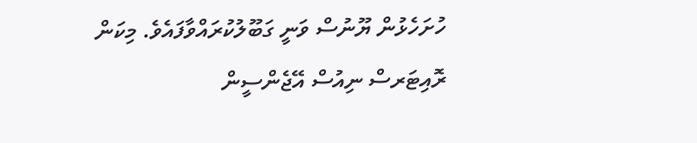ހުށަހެޅުން ޔޫނުސް ވަނީ ގަބޫލުކުރައްވާފައެވެ. މިކަން ރޮއިޓަރސް ނިއުސް އޭޖެންސީން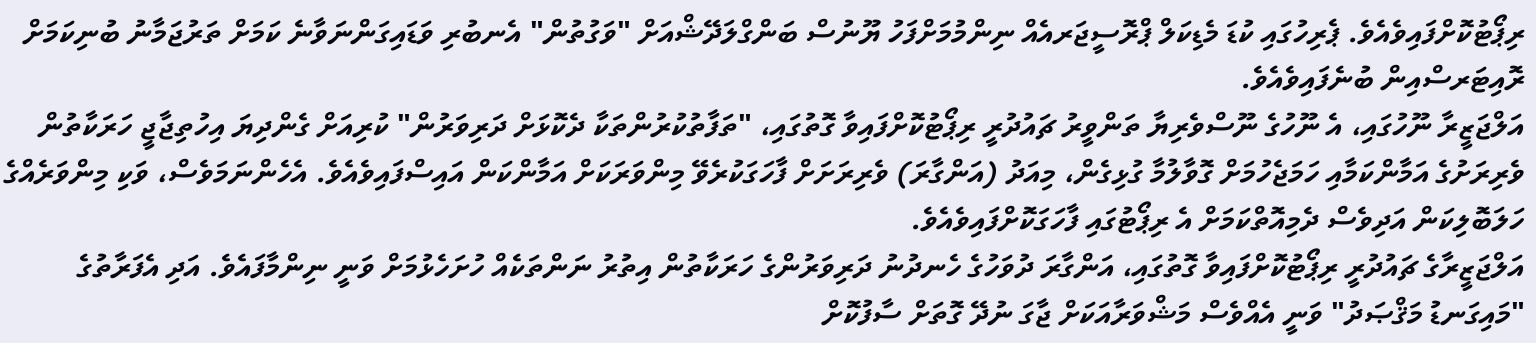ރިޕޯޓުކޮށްފައިވެއެވެ. ޕެރިހުގައި ކުޑަ މެޑިކަލް ޕްރޮސީޖަރއެއް ނިންމުމަށްފަހު ޔޫނުސް ބަންގްލަދޭޝްއަށް "ވަގުތުން" އެނބުރި ވަޑައިގަންނަވާނެ ކަމަށް ތަރުޖަމާނު ބުނިކަމަށް ރޮއިޓަރސްއިން ބުނެފައިވެއެވެ.
އަލްޖަޒީރާ ނޫހުގައި، އެ ނޫހުގެ ނޫސްވެރިޔާ ތަންވީރު ޗައުދުރީ ރިޕޯޓުކޮށްފައިވާ ގޮތުގައި، "ތަފާތުކުރުންތަކާ ދެކޮޅަށް ދަރިވަރުން" ކުރިއަށް ގެންދިޔަ އިހުތިޖާޖީ ހަރަކާތުން ވެރިރަށުގެ އަމާންކަމާއި ހަމަޖެހުމަށް ގޮވާލުމާ ގުޅިގެން، މިއަދު (އަންގާރަ) ވެރިރަށަށް ފާހަގަކުރެވޭ މިންވަރަކަށް އަމާންކަން އައިސްފައިވެއެވެ. އެހެންނަމަވެސް، ވަކި މިންވަރެއްގެ ހަލަބޮލިކަން އަދިވެސް ދެމިއޮތްކަމަށް އެ ރިޕޯޓުގައި ފާހަގަކޮށްފައިވެއެވެ.
އަލްޖަޒީރާގެ ޗައުދުރީ ރިޕޯޓުކޮށްފައިވާ ގޮތުގައި، އަންގާރަ ދުވަހުގެ ހެނދުނު ދަރިވަރުންގެ ހަރަކާތުން އިތުރު ނަންތަކެއް ހުށަހެޅުމަށް ވަނީ ނިންމާފައެވެ. އަދި އެފަރާތުގެ "މައިގަނޑު މަޤްޞަދު" ވަނީ އެއްވެސް މަޝްވަރާއަކަށް ޖާގަ ނުދޭ ގޮތަށް ސާފުކޮށް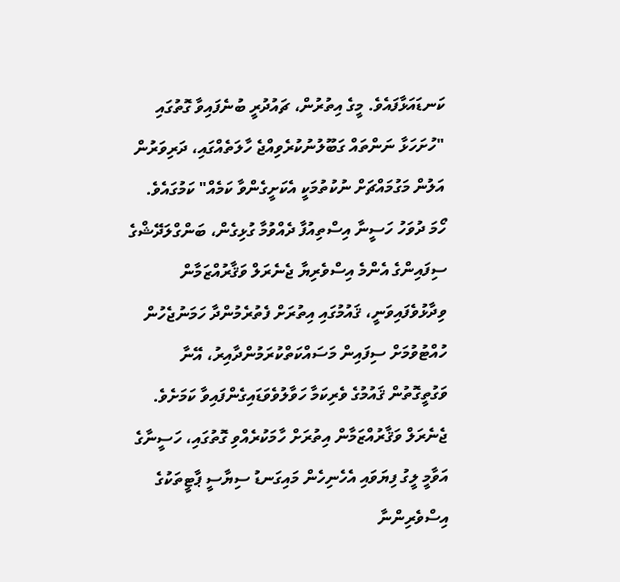ކަނޑައަޅާފައެވެ. މީގެ އިތުރުން، ޗައުދުރީ ބުނެފައިވާ ގޮތުގައި "ހުށަހަޅާ ނަންތައް ގަބޫލުނުކުރެވިއްޖެ ހާލަތެއްގައި، ދަރިވަރުން އަލުން މަގުމައްޗަށް ނުކުތުމަކީ އެކަށީގެންވާ ކަމެއް" ކަމުގައެވެ.
ހޯމަ ދުވަހު ހަސީނާ އިސްތިއުފާ ދެއްވުމާ ގުޅިގެން، ބަންގްލަދޭޝްގެ ސިފައިންގެ އެންމެ އިސްވެރިޔާ ޖެނެރަލް ވަޤާރުއްޒަމާން ވިދާޅުވެފައިވަނީ، ޤައުމުގައި އިތުރަށް ފެތުރެމުންދާ ހަމަނުޖެހުން ހުއްޓުވުމަށް ސިފައިން މަސައްކަތްކުރަމުންދާއިރު، އޭނާ ވަގުތީގޮތުން ޤައުމުގެ ވެރިކަމާ ހަވާލުވެވަޑައިގެންފައިވާ ކަމަށެވެ.
ޖެނެރަލް ވަޤާރުއްޒަމާން އިތުރަށް ހާމަކުރެއްވި ގޮތުގައި، ހަސީނާގެ އަވާމީ ލީގު ފިޔަވައި އެހެނިހެން މައިގަނޑު ސިޔާސީ ޕާޓީތަކުގެ އިސްވެރިންނާ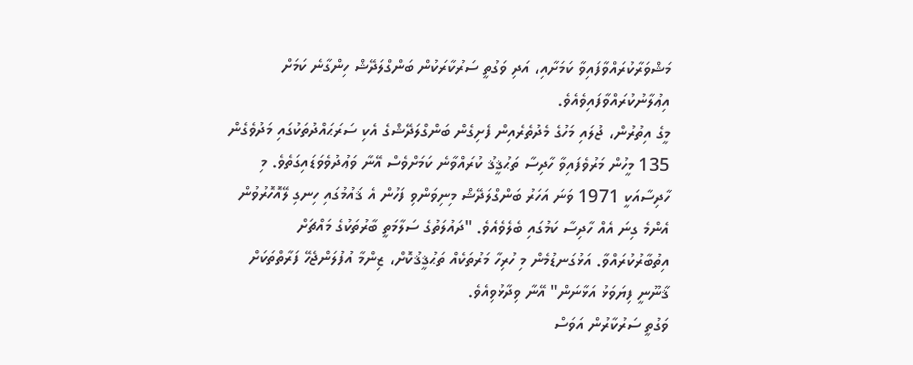މަޝްވަރާކުރައްވާފައިވާ ކަމަށާއި، އަދި ވަގުތީ ސަރުކާރަކުން ބަންގްލަދޭޝް ހިންގާނެ ކަމަށް އިޢުލާނުކުރައްވާފައިވެއެވެ.
މީގެ އިތުރުން، ޖުލައި މަހުގެ މެދުތެރެއިން ފެށިގެން ބަންގްލަދޭޝްގެ އެކި ސަރަޙައްދުތަކުގައި މަދުވެގެން 135 މީހުން މަރުވެފައިވާ ހާދިސާ ތަޙުޤީޤު ކުރައްވާނެ ކަމަށްވެސް އޭނާ ވަޢުދުވެވަޑައިގަތެވެ. މި ހާދިސާއަކީ 1971 ވަނަ އަހަރު ބަންގްލަދޭޝް މިނިވަންވި ފަހުން އެ ޤައުމުގައި ހިނގި ލޭއޮހޮރުވުން އެންމެ ގިނަ އެއް ހާދިސާ ކަމުގައި ބެލެވެއެވެ. "ދައުލަތުގެ ސަލާމަތީ ބާރުތަކުގެ މައްޗަށް އިތުބާރުކުރައްވާ. އަޅުގަނޑުމެން މި ހުރިހާ މަރުތަކެއް ތަޙުޤީޤުކޮށް، ޒިންމާ އުފުލަންޖެހޭ ފަރާތްތަކަށް ޤާނޫނީ ފިޔަވަޅު އަޅާނަން" އޭނާ ވިދާޅުވިއެވެ.
ވަގުތީ ސަރުކާރުން އަވަސް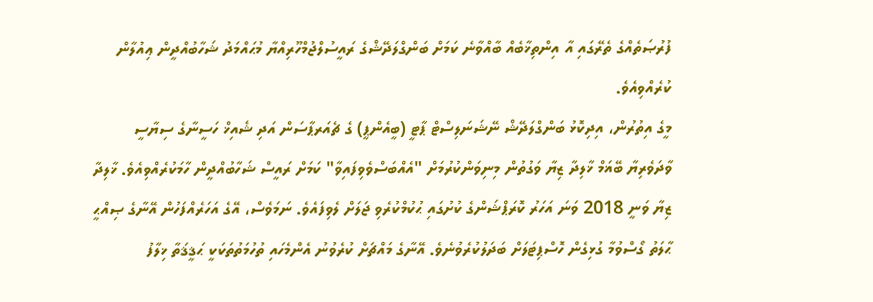ފުރުޞަތެއްގެ ތެރޭގައި އާ އިންތިޚާބެއް ބާއްވާނެ ކަމަށް ބަންގްލަދޭޝްގެ ރައީސުލްޖުމްހޫރިއްޔާ މުޙައްމަދު ޝަހާބުއްދީން ޢިއުލާން ކުރެއްވިއެވެ.
މީގެ އިތުރުން، އިދިކޮޅު ބަންގްލަދޭޝް ނޭޝަނަލިސްޓް ޕާޓީ (ބީއެންޕީ) ގެ ޗެއަރޕާސަން އަދި ޝެއިޚް ހަސީނާގެ ސިޔާސީ ވާދަވެރިޔާ ބޭޣަމް ޚާލިދާ ޒިޔާ ވަގުތުން މިނިވަންކުރުމަށް "އެއްބަސްވެވިފައިވާ" ކަމަށް ރައީސް ޝަހާބުއްދީން ހާމަކުރެއްވިއެވެ. ޚާލިދާ ޒިޔާ ވަނީ 2018 ވަނަ އަހަރު ކޮރަޕްޝަންގެ ކުށުގައި ޙުކުމްކުރެވި ޖަލަށް ލެވިފައެވެ. ނަމަވެސް، އޭގެ އަހަރެއްފަހުން އޭނާގެ ޞިއްޙީ ޙާލަތު ގޯސްވުމާ ގުޅިގެން ހޮސްޕިޓަލަށް ބަދަލުކުރެވުނެވެ. އޭނާގެ މައްޗަށް ކުރެވުނު އެންމެހައި ތުހުމަތުތަކަކީ ޙަޤީޤަތާ ޚިލާފު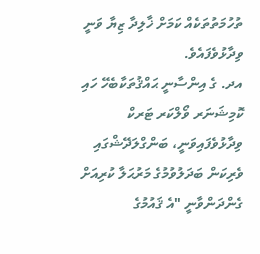ތުހުމަތުތަކެއް ކަމަށް ޚާލިދާ ޒިޔާ ވަނީ ވިދާޅުވެފައެވެ.
އދ. ގެ އިންސާނީ ޙައްޤުތަކާބެހޭ ހައި ކޮމިޝަނަރ ވޯލްކަރ ޓަރކް ވިދާޅުވެފައިވަނީ، ބަންގްލަދޭޝްގައި ވެރިކަން ބަދަލުވުމުގެ މަރުޙަލާ ކުރިއަށް ގެންދަންވާނީ "އެ ޤައުމުގެ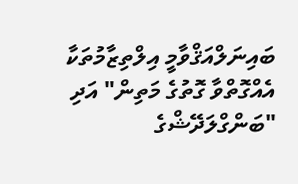ބައިނަލްއަޤްވާމީ އިލްތިޒާމުތަކާ އެއްގޮތްވާ ގޮތުގެ މަތިން" އަދި "ބަންގްލަދޭޝްގެ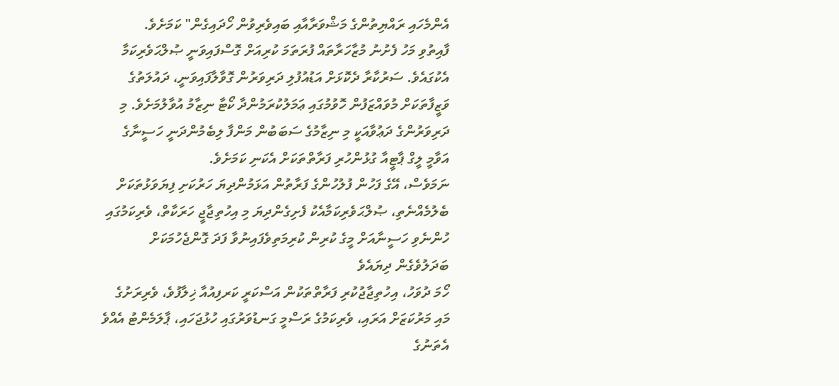އެންމެހައި ރައްޔިތުންގެ މަޝްވަރާއާއި ބައިވެރިވުން ހޯދައިގެން" ކަމަށެވެ.
ފާއިތުވި މަހު ފެށުނު މުޒާހަރާތައް ފުރަތަމަ ކުރިއަށް ގޮސްފައިވަނީ ޞުލްޙަވެރިކަމާ އެކުގައެވެ. ސަރުކާރާ ދެކޮޅަށް އަޑުއުފުލި ދަރިވަރުން ގޮވާލާފައިވަނީ، ދައުލަތުގެ ވަޒީފާތަކަށް މުވައްޒަފުން ހޮވުމުގައި ޢަމަލުކުރަމުންދާ ކޯޓާ ނިޒާމު އުވާލުމަށެވެ. މި ދަރިވަރުންގެ ދަޢުވާއަކީ މި ނިޒާމުގެ ސަބަބުން މަންފާ ލިބެމުންދަނީ ހަސީނާގެ އަވާމީ ލީގް ޕާޓީއާ ގުޅުންހުރި ފަރާތްތަކަށް އެކަނި ކަމަށެވެ.
ނަމަވެސް، އޭގެ ފަހުން ފުލުހުންގެ ފަރާތުން އަޅަމުންދިޔަ ހަރުކަށި ފިޔަވަޅުތަކަށް ބެލުމެއްނެތި، ޞުލްޙަވެރިކަމާއެކު ފެށިގެންދިޔަ މި އިހުތިޖާޖީ ހަރަކާތް، ވެރިކަމުގައި ހުންނެވި ހަސީނާއަށް މީގެ ކުރިން ކުރިމަތިވެފައިނުވާ ފަދަ ގޮންޖެހުމަކަށް ބަދަލުވެގެން ދިޔައެވެ
ހޯމަ ދުވަހު، އިހުތިޖާޖުކުރި ފަރާތްތަކުން އަސްކަރީ ކަރފިއުއާ ޚިލާފުވެ، ވެރިރަށުގެ މައި މަރުކަޒަށް އަރައި، ވެރިކަމުގެ ރަސްމީ ގަނޑުވަރުގައި ހުޅުޖަހައި، ޕާލަމެންޓު އެއްވެ އެތަނުގެ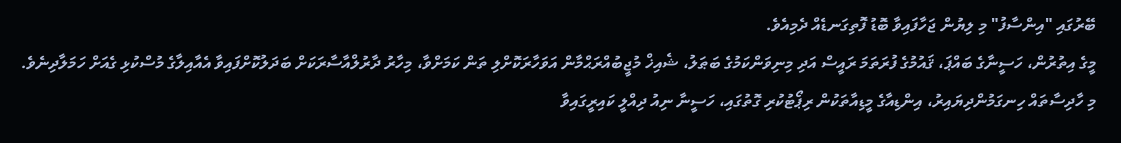ބޭރުގައި "އިންސާފު" މި ލިޔުން ޖަހާފައިވާ ބޮޑު ފޮތިގަނޑެއް ދެމިއެވެ.
މީގެ އިތުރުން، ހަސީނާގެ ބައްޕަ، ޤައުމުގެ ފުރަތަމަ ރައީސް އަދި މިނިވަންކަމުގެ ބަޠަލު، ޝެއިޚް މުޖީބުއްރަޙްމާން އަވަހާރަކޮށްލި ތަން ކަމަށްވާ، މިހާރު ދާރުލްއާސާރަކަށް ބަދަލުކޮށްފައިވާ އެއާއިލާގެ މުސްކުޅި ގެއަށް ހަމަލާދިނެވެ.
މި ހާދިސާތައް ހިނގަމުންދިޔައިރު، އިންޑިއާގެ މީޑިއާތަކުން ރިޕޯޓުކުރި ގޮތުގައި، ހަސީނާ ނިއު ދިއްލީ ކައިރީގައިވާ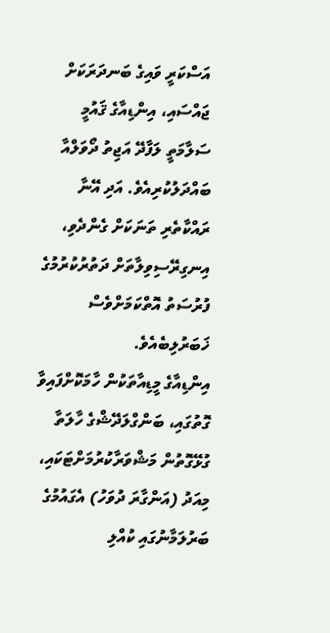އަސްކަރީ ވައިގެ ބަނދަރަކަށް ޖައްސައި، އިންޑިއާގެ ޤައުމީ ސަލާމަތީ ލަފާދޭ އަޖިތު ދޯވަލްއާ ބައްދަލުކުރިއެވެ. އަދި އޭނާ ރައްކާތެރި ތަނަކަށް ގެންދެވި، އިނގިރޭސިވިލާތަށް ދަތުރުކުރުމުގެ ފުރުސަތު އޮތްކަމަށްވެސް ޚަބަރުލިބެއެވެ.
އިންޑިއާގެ މީޑިއާތަކުން ހާމަކޮށްފައިވާ ގޮތުގައި، ބަންގްލަދޭޝްގެ ހާލަތާ ގުޅޭގޮތުން މަޝްވަރާކުރުމަށްޓަކައި، މިއަދު (އަންގާރަ ދުވަހު) އެގައުމުގެ ބަރުލަމާނުގައި ކުއްލި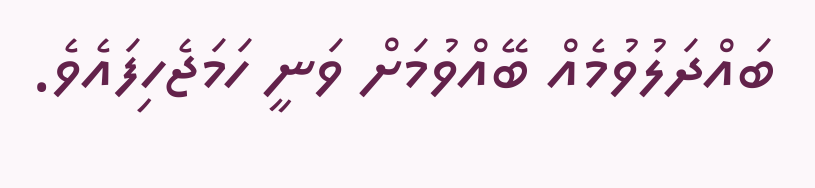ބައްދަލުވުމެއް ބޭއްވުމަށް ވަނީ ހަމަޖެހިފައެވެ.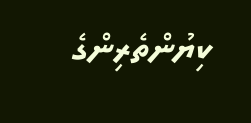ކިޔުންތެރިންގެ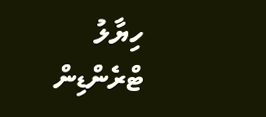ހިޔާލު
ޓްރެންޑިން